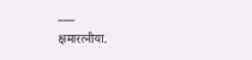___
क्षमारत्नीया.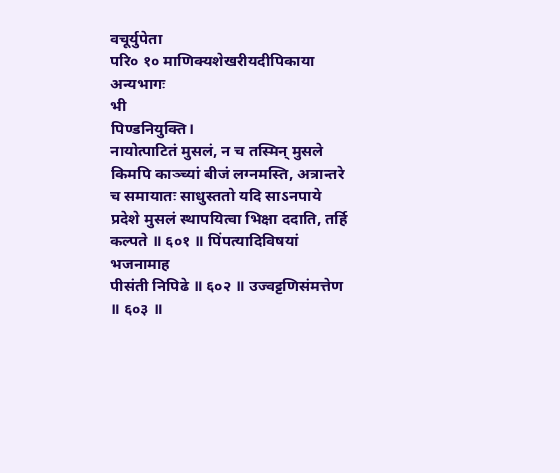वचूर्युपेता
परि० १० माणिक्यशेखरीयदीपिकाया अन्यभागः
भी
पिण्डनियुक्ति।
नायोत्पाटितं मुसलं, न च तस्मिन् मुसले किमपि काञ्च्यां बीजं लग्नमस्ति, अत्रान्तरे च समायातः साधुस्ततो यदि साऽनपाये प्रदेशे मुसलं स्थापयित्वा भिक्षा ददाति, तर्हि कल्पते ॥ ६०१ ॥ पिंपत्यादिविषयां भजनामाह
पीसंती निपिढे ॥ ६०२ ॥ उज्वट्टणिसंमत्तेण ॥ ६०३ ॥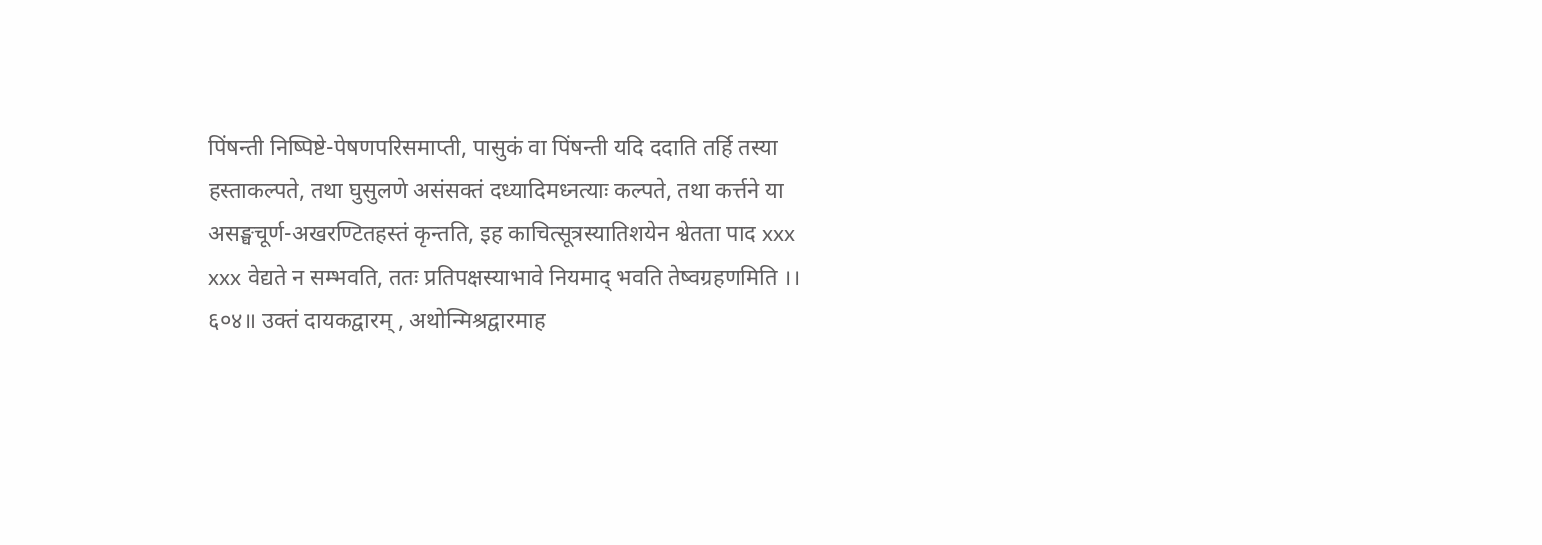पिंषन्ती निष्पिष्टे-पेषणपरिसमाप्ती, पासुकं वा पिंषन्ती यदि ददाति तर्हि तस्या हस्ताकल्पते, तथा घुसुलणे असंसक्तं दध्यादिमध्नत्याः कल्पते, तथा कर्त्तने या असङ्घचूर्ण-अखरण्टितहस्तं कृन्तति, इह काचित्सूत्रस्यातिशयेन श्वेतता पाद xxx
xxx वेद्यते न सम्भवति, ततः प्रतिपक्षस्याभावे नियमाद् भवति तेष्वग्रहणमिति ।। ६०४॥ उक्तं दायकद्वारम् , अथोन्मिश्रद्वारमाह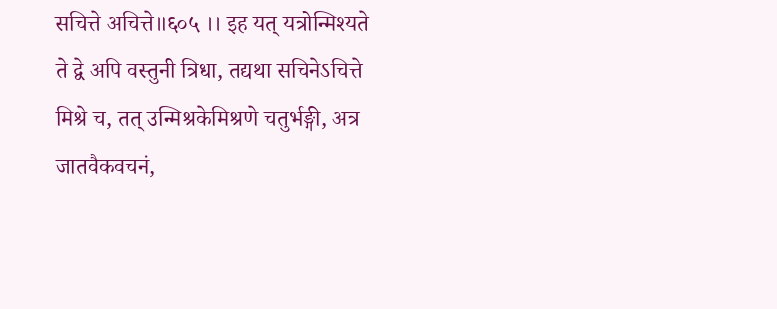सचित्ते अचित्ते॥६०५ ।। इह यत् यत्रोन्मिश्यते ते द्वे अपि वस्तुनी त्रिधा, तद्यथा सचिनेऽचित्ते मिश्रे च, तत् उन्मिश्रकेमिश्रणे चतुर्भङ्गी, अत्र जातवैकवचनं,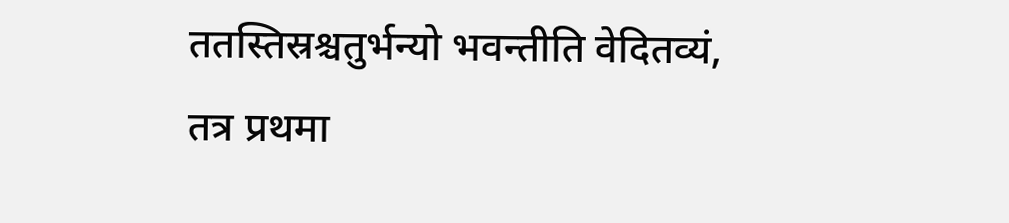ततस्तिस्रश्चतुर्भन्यो भवन्तीति वेदितव्यं, तत्र प्रथमा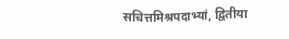सचित्तमिश्रपदाभ्यां, द्वितीया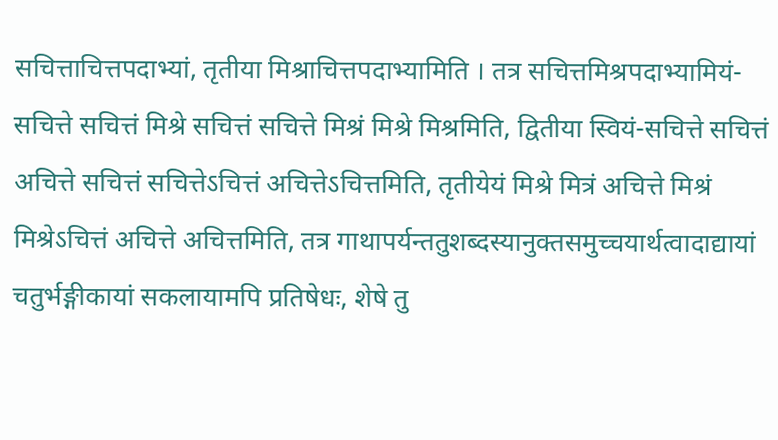सचित्ताचित्तपदाभ्यां, तृतीया मिश्राचित्तपदाभ्यामिति । तत्र सचित्तमिश्रपदाभ्यामियं-सचित्ते सचित्तं मिश्रे सचित्तं सचित्ते मिश्रं मिश्रे मिश्रमिति, द्वितीया स्वियं-सचित्ते सचित्तं अचित्ते सचित्तं सचित्तेऽचित्तं अचित्तेऽचित्तमिति, तृतीयेयं मिश्रे मित्रं अचित्ते मिश्रं मिश्रेऽचित्तं अचित्ते अचित्तमिति, तत्र गाथापर्यन्ततुशब्दस्यानुक्तसमुच्चयार्थत्वादाद्यायां चतुर्भङ्गीकायां सकलायामपि प्रतिषेधः, शेषे तु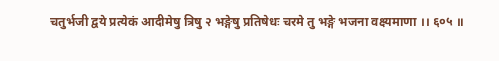चतुर्भजी द्वये प्रत्येकं आदीमेषु त्रिषु २ भङ्गेषु प्रतिषेधः चरमे तु भङ्गे भजना वक्ष्यमाणा ।। ६०५ ॥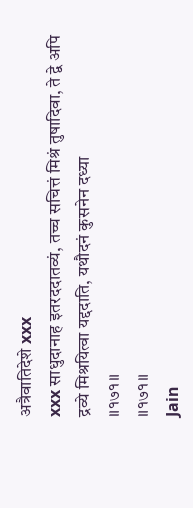अत्रैवातिदेशे xxx
xxx साधुदानाह इतरददातव्यं, तच्च सचित्तं मिश्रं तुषादिवा, ते द्वे अपि द्रव्ये मिश्रयित्वा यद्ददाति, यथौदनं कुसनेन दध्या
॥१७१॥
॥१७१॥
Jain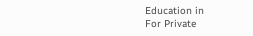Education in
For Private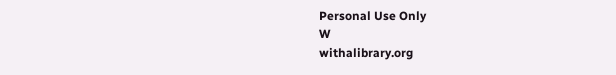Personal Use Only
W
withalibrary.org